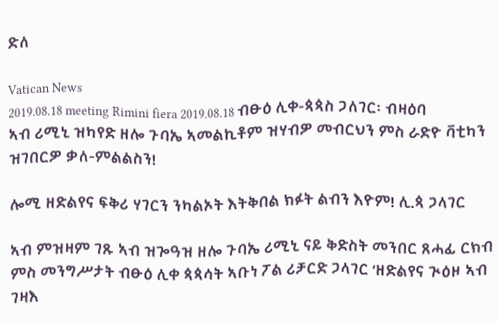ድለ

Vatican News
2019.08.18 meeting Rimini fiera 2019.08.18 ብፁዕ ሊቀ-ጳጳስ ጋለገር፡ ብዛዕባ ኣብ ሪሚኒ ዝካየድ ዘሎ ጉባኤ ኣመልኪቶም ዝሃብዎ መብርህን ምስ ራድዮ ቫቲካን ዝገበርዎ ቃለ-ምልልስን!

ሎሚ ዘድልየና ፍቅሪ ሃገርን ንካልኦት እትቅበል ክፉት ልብን እዮም! ሊ.ጳ ጋላገር

ኣብ ምዝዛም ገጹ ኣብ ዝጐዓዝ ዘሎ ጉባኤ ሪሚኒ ናይ ቅድስት መንበር ጸሓፊ ርክብ ምስ መንግሥታት ብፁዕ ሊቀ ጳጳሳት ኣቡነ ፖል ሪቻርድ ጋላገር ‘ዘድልየና ጒዕዞ ኣብ ገዛእ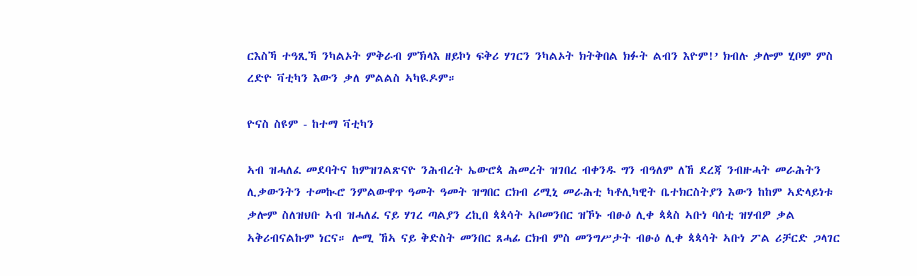ርእስኻ ተዓጺኻ ንካልኦት ምቅራብ ምኽላእ ዘይኮነ ፍቅሪ ሃገርን ንካልኦት ክትቅበል ክፉት ልብን እዮም!’ ክብሉ ቃሎም ሂቦም ምስ ረድዮ ቫቲካን እውን ቃለ ምልልስ ኣካዪዶም።

ዮናስ ስዩም - ከተማ ቫቲካን

ኣብ ዝሓለፈ መደባትና ከምዝገልጽናዮ ንሕብረት ኤውሮጳ ሕመረት ዝገበረ ብቀንዱ ግን ብዓለም ለኸ ደረጃ ንብዙሓት መራሕትን ሊቃውንትን ተመኲሮ ንምልውዋጥ ዓመት ዓመት ዝግበር ርክብ ሪሚኒ መራሕቲ ካቶሊካዊት ቤተክርስትያን እውን ከከም ኣድላይነቱ ቃሎም ስለዝህቡ ኣብ ዝሓለፈ ናይ ሃገረ ጣልያን ረኪበ ጳጳሳት ኣቦመንበር ዝኾኑ ብፁዕ ሊቀ ጳጳስ ኣቡነ ባሰቲ ዝሃብዎ ቃል ኣቅሪብናልኩም ነርና። ሎሚ ኸኣ ናይ ቅድስት መንበር ጸሓፊ ርክብ ምስ መንግሥታት ብፁዕ ሊቀ ጳጳሳት ኣቡነ ፖል ሪቻርድ ጋላገር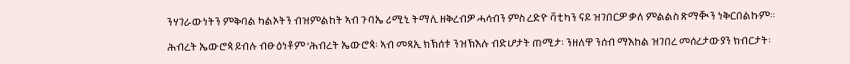ንሃገራውነትን ምቅባል ካልኦትን ብዝምልከት ኣብ ጉባኤ ሪሚኒ ትማሊ ዘቅረብዎ ሓሳብን ምስ ረድዮ ቫቲካን ናይ ዝገበርዎ ቃለ ምልልስ ጽማቚን ነቅርበልኩም።

ሕብረት ኤውሮጳ ይብሉ ብፁዕነቶም ‘ሕብረት ኤውሮጳ፡ ኣብ መጻኢ ክኽሰቱ ንዝኽእሉ ብድሆታት ጠሚታ፡ ንዘለዋ ንሰብ ማእከል ዝገበረ መሰረታውያን ክብርታት፡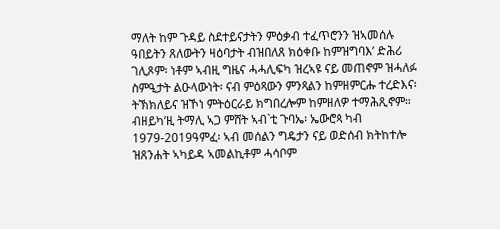ማለት ከም ጉዳይ ስደተይናታትን ምዕቃብ ተፈጥሮንን ዝኣመሰሉ ዓበይትን ጸለውትን ዛዕባታት ብዝበለጸ ክዕቀቡ ከምዝግባእ’ ድሕሪ ገሊጾም፡ ነቶም ኣብዚ ግዜና ሓሓሊፍካ ዝረኣዩ ናይ መጠኖም ዝሓለፉ ስምዒታት ልዑላውነት፡ ናብ ምዕጻውን ምንጻልን ከምዘምርሑ ተረድእና፡ ትኽክለይና ዝኾነ ምትዕርራይ ክግበረሎም ከምዘለዎ ተማሕጺኖም። ብዘይካ’ዚ ትማሊ ኣጋ ምሸት ኣብ`ቲ ጉባኤ፡ ኤውሮጳ ካብ 1979-2019ዓምፈ፡ ኣብ መሰልን ግዴታን ናይ ወድሰብ ክትከተሎ ዝጸንሐት ኣካይዳ ኣመልኪቶም ሓሳቦም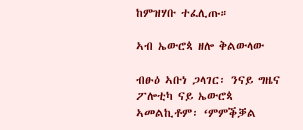ከምዝሃቡ ተፈሊጡ።

ኣብ ኤውሮጳ ዘሎ ቅልውላው

ብፁዕ ኣቡነ ጋላገር፡ ንናይ ግዜና ፖሎቲካ ናይ ኤውሮጳ ኣመልኪቶም፡ ‘ምምቕቓል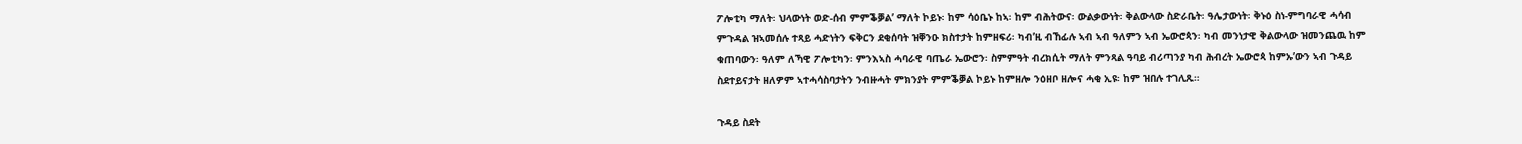ፖሎቲካ ማለት፡ ህላውነት ወድ-ሰብ ምምቕቓል’ ማለት ኮይኑ፡ ከም ሳዕቤኑ ከኣ፡ ከም ብሕትውና፡ ውልቃውነት፡ ቅልውላው ስድራቤት፡ ዓሌታውነት፡ ቅኑዕ ስነ-ምግባራዊ ሓሳብ ምጉዳል ዝኣመሰሉ ተጻይ ሓድነትን ፍቅርን ደቂሰባት ዝቐንዑ ክስተታት ከምዘፍሪ፡ ካብ’ዚ ብኸፊሉ ኣብ ኣብ ዓለምን ኣብ ኤውሮጳን፡ ካብ መንነታዊ ቅልውላው ዝመንጨዉ ከም ቁጠባውን፡ ዓለም ለኻዊ ፖሎቲካን፡ ምንእኣስ ሓባራዊ ባጤራ ኤውሮን፡ ስምምዓት ብረክሲት ማለት ምንጻል ዓባይ ብሪጣንያ ካብ ሕብረት ኤውሮጳ ከምኡ’ውን ኣብ ጉዳይ ስደተይናታት ዘለዎም ኣተሓሳስባታትን ንብዙሓት ምክንያት ምምቕቓል ኮይኑ ከምዘሎ ንዕዘቦ ዘሎና ሓቂ ኢዩ፡ ከም ዝበሉ ተገሊጹ።

ጉዳይ ስደት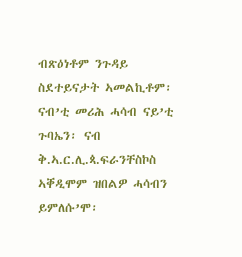ብጽዕነቶም ንጉዳይ ስደተይናታት ኣመልኪቶም፡ ናብ’ቲ መሪሕ ሓሳብ ናይ’ቲ ጉባኤን፡ ናብ ቅ.ኣ.ር.ሊ.ጳ.ፍራንቸስኮስ ኣቐዲሞም ዝበልዎ ሓሳብን ይምለሱ’ሞ፡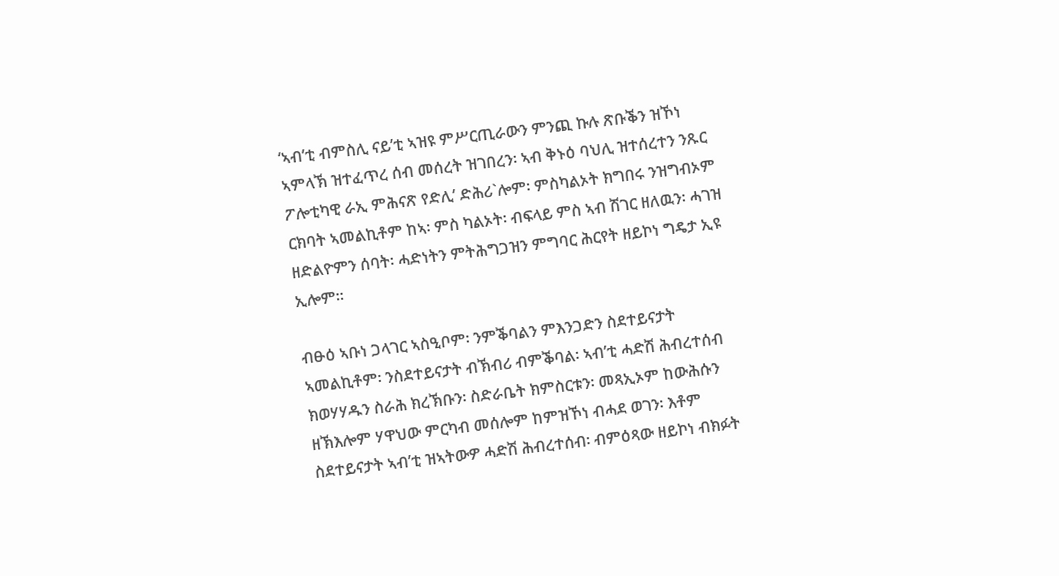‘ኣብ’ቲ ብምስሊ ናይ’ቲ ኣዝዩ ምሥርጢራውን ምንጪ ኩሉ ጽቡቕን ዝኾነ ኣምላኽ ዝተፈጥረ ሰብ መሰረት ዝገበረን፡ ኣብ ቅኑዕ ባህሊ ዝተሰረተን ንጹር ፖሎቲካዊ ራኢ ምሕናጽ የድሊ’ ድሕሪ`ሎም፡ ምስካልኦት ክግበሩ ንዝግብኦም ርክባት ኣመልኪቶም ከኣ፡ ምስ ካልኦት፡ ብፍላይ ምስ ኣብ ሽገር ዘለዉን፡ ሓገዝ ዘድልዮምን ሰባት፡ ሓድነትን ምትሕግጋዝን ምግባር ሕርየት ዘይኮነ ግዴታ ኢዩ ኢሎም።

ብፁዕ ኣቡነ ጋላገር ኣስዒቦም፡ ንምቕባልን ምእንጋድን ስደተይናታት ኣመልኪቶም፡ ንስደተይናታት ብኽብሪ ብምቕባል፡ ኣብ’ቲ ሓድሽ ሕብረተሰብ ክወሃሃዱን ስራሕ ክረኽቡን፡ ስድራቤት ክምስርቱን፡ መጻኢኦም ከውሕሱን ዘኽእሎም ሃዋህው ምርካብ መሰሎም ከምዝኾነ ብሓደ ወገን፡ እቶም ስደተይናታት ኣብ’ቲ ዝኣትውዎ ሓድሽ ሕብረተሰብ፡ ብምዕጻው ዘይኮነ ብክፉት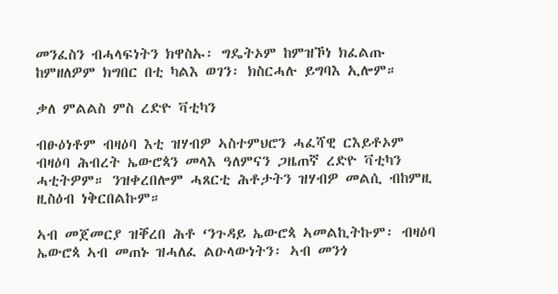መንፈስን ብሓላፍነትን ክዋስኡ፡ ግዴትኦም ከምዝኾነ ክፈልጡ ከምዘለዎም ክግበር በቲ ካልእ ወገን፡ ክስርሓሉ ይግባእ ኢሎም።

ቃለ ምልልስ ምስ ረድዮ ቫቲካን

ብፁዕነቶም ብዛዕባ እቲ ዝሃብዎ ኣስተምህሮን ሓፈሻዊ ርእይቶኦም ብዛዕባ ሕብረት ኤውሮጳን መላእ ዓለምናን ጋዜጠኛ ረድዮ ቫቲካን ሓቲትዎም። ንዝቀረበሎም ሓጸርቲ ሕቶታትን ዝሃብዎ መልሲ ብከምዚ ዚስዕብ ነቅርበልኩም።

ኣብ መጀመርያ ዝቐረበ ሕቶ ‘ንጉዳይ ኤውሮጳ ኣመልኪትኩም፡ ብዛዕባ ኤውሮጳ ኣብ መጠኑ ዝሓለፈ ልዑላውነትን፡ ኣብ መንጎ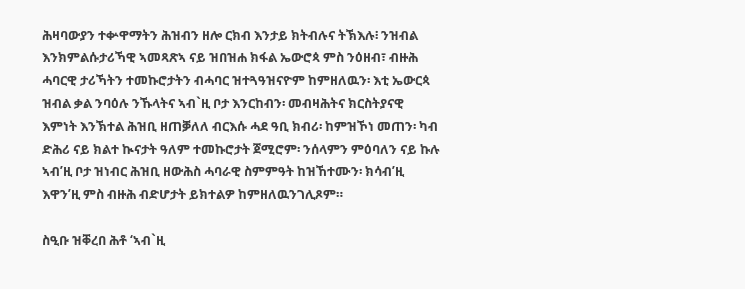ሕዛባውያን ተቍዋማትን ሕዝብን ዘሎ ርክብ እንታይ ክትብሉና ትኽእሉ፧ ንዝብል እንክምልሱታሪኻዊ ኣመጻጽኣ ናይ ዝበዝሐ ክፋል ኤውሮጳ ምስ ንዕዘብ፣ ብዙሕ ሓባርዊ ታሪኻትን ተመኩሮታትን ብሓባር ዝተጓዓዝናዮም ከምዘለዉን፡ እቲ ኤውርጳ ዝብል ቃል ንባዕሉ ንኹላትና ኣብ`ዚ ቦታ እንርከብን፡ መብዛሕትና ክርስትያናዊ እምነት እንኽተል ሕዝቢ ዘጠቓለለ ብርእሱ ሓደ ዓቢ ክብሪ፡ ከምዝኾነ መጠን፡ ካብ ድሕሪ ናይ ክልተ ኲናታት ዓለም ተመኩሮታት ጀሚሮም፡ ንሰላምን ምዕባለን ናይ ኩሉ ኣብ’ዚ ቦታ ዝነብር ሕዝቢ ዘውሕስ ሓባራዊ ስምምዓት ከዝኸተሙን፡ ክሳብ’ዚ እዋን’ዚ ምስ ብዙሕ ብድሆታት ይክተልዎ ከምዘለዉንገሊጾም።

ስዒቡ ዝቐረበ ሕቶ ‘ኣብ`ዚ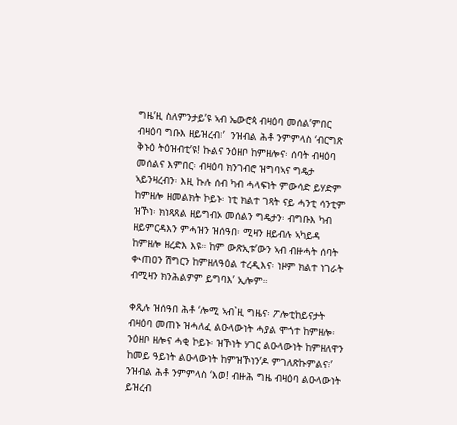ግዜ’ዚ ስለምንታይ’ዩ ኣብ ኤውሮጳ ብዛዕባ መሰል’ምበር ብዛዕባ ግቡእ ዘይዝረብ፧’  ንዝብል ሕቶ ንምምላስ ‘ብርግጽ ቅኑዕ ትዕዝብቲ’ዩ! ኩልና ንዕዘቦ ከምዘሎና፡ ሰባት ብዛዕባ መሰልና እምበር፡ ብዛዕባ ክንገብሮ ዝግባኣና ግዴታ ኣይንዛረብን፡ እዚ ኩሉ ሰብ ካብ ሓላፍነት ምውሳድ ይሃድም ከምዘሎ ዘመልክት ኮይኑ፡ ነቲ ክልተ ገጻት ናይ ሓንቲ ሳንቲም ዝኾነ፡ ክነጻጸል ዘይግብኦ መሰልን ግዴታን፡ ብግቡእ ካብ ዘይምርዳእን ምሓዝን ዝሰዓበ፡ ሚዛን ዘይብሉ ኣካይዳ ከምዘሎ ዘረድእ እዩ። ከም ውጽኢቱ’ውን ኣብ ብዙሓት ሰባት ቊጠዐን ሽግርን ከምዘለዓዕል ተረዲእና፡ ነዞም ክልተ ነገራት ብሚዛን ክንሕልዎም ይግባእ’ ኢሎም።

ቀጺሉ ዝሰዓበ ሕቶ ‘ሎሚ ኣብ`ዚ ግዜና፡ ፖሎቲከይናታት ብዛዕባ መጠኑ ዝሓለፈ ልዑላውነት ሓያል ሞጎተ ከምዘሎ፡ ንዕዘቦ ዘሎና ሓቂ ኮይኑ፡ ዝኾነት ሃገር ልዑላውነት ከምዘለዋን ከመይ ዓይነት ልዑላውነት ከምዝኾነን’ዶ ምገለጽኩምልና፧’  ንዝብል ሕቶ ንምምላስ ‘እወ! ብዙሕ ግዜ ብዛዕባ ልዑላውነት ይዝረብ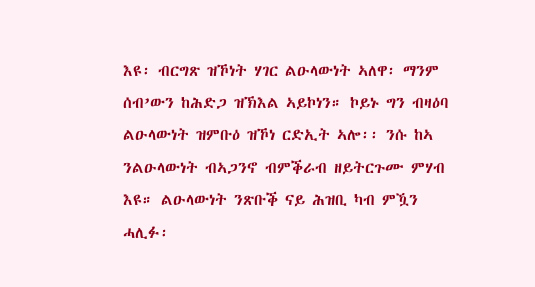እዩ፡ ብርግጽ ዝኾነት ሃገር ልዑላውነት ኣለዋ፡ ማንም ሰብ’ውን ከሕድጋ ዝኽእል ኣይኮነን። ኮይኑ ግን ብዛዕባ ልዑላውነት ዝምቡዕ ዝኾነ ርድኢት ኣሎ፡፡ ንሱ ከኣ ንልዑላውነት ብኣጋንኖ ብምቕራብ ዘይትርጉሙ ምሃብ እዩ። ልዑላውነት ንጽቡቕ ናይ ሕዝቢ ካብ ምዃን ሓሊፉ፡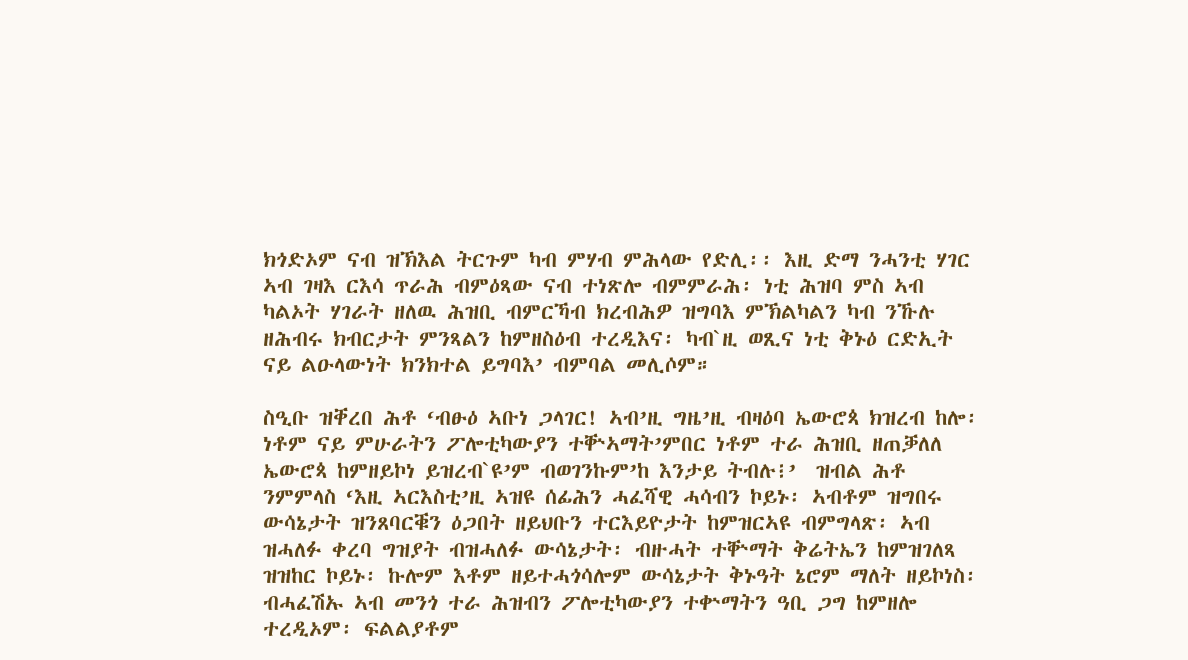ክጎድኦም ናብ ዝኽእል ትርጉም ካብ ምሃብ ምሕላው የድሊ፡፡ እዚ ድማ ንሓንቲ ሃገር ኣብ ገዛእ ርእሳ ጥራሕ ብምዕጻው ናብ ተነጽሎ ብምምራሕ፡ ነቲ ሕዝባ ምስ ኣብ ካልኦት ሃገራት ዘለዉ ሕዝቢ ብምርኻብ ክረብሕዎ ዝግባእ ምኽልካልን ካብ ንኹሉ ዘሕብሩ ክብርታት ምንጻልን ከምዘስዕብ ተረዲእና፡ ካብ`ዚ ወጺና ነቲ ቅኑዕ ርድኢት ናይ ልዑላውነት ክንክተል ይግባእ’ ብምባል መሊሶም።

ስዒቡ ዝቐረበ ሕቶ ‘ብፁዕ ኣቡነ ጋላገር! ኣብ’ዚ ግዜ’ዚ ብዛዕባ ኤውሮጳ ክዝረብ ከሎ፡ ነቶም ናይ ምሁራትን ፖሎቲካውያን ተቝኣማት’ምበር ነቶም ተራ ሕዝቢ ዘጠቓለለ ኤውሮጳ ከምዘይኮነ ይዝረብ`ዩ’ም ብወገንኩም’ከ እንታይ ትብሉ፧’  ዝብል ሕቶ ንምምላስ ‘እዚ ኣርእስቲ’ዚ ኣዝዩ ሰፊሕን ሓፈሻዊ ሓሳብን ኮይኑ፡ ኣብቶም ዝግበሩ ውሳኔታት ዝንጸባርቑን ዕጋበት ዘይህቡን ተርእይዮታት ከምዝርኣዩ ብምግላጽ፡ ኣብ ዝሓለፉ ቀረባ ግዝያት ብዝሓለፉ ውሳኔታት፡ ብዙሓት ተቝማት ቅሬትኤን ከምዝገለጻ ዝዝከር ኮይኑ፡ ኩሎም እቶም ዘይተሓጎሳሎም ውሳኔታት ቅኑዓት ኔሮም ማለት ዘይኮነስ፡ ብሓፈሽኡ ኣብ መንጎ ተራ ሕዝብን ፖሎቲካውያን ተቍማትን ዓቢ ጋግ ከምዘሎ ተረዲኦም፡ ፍልልያቶም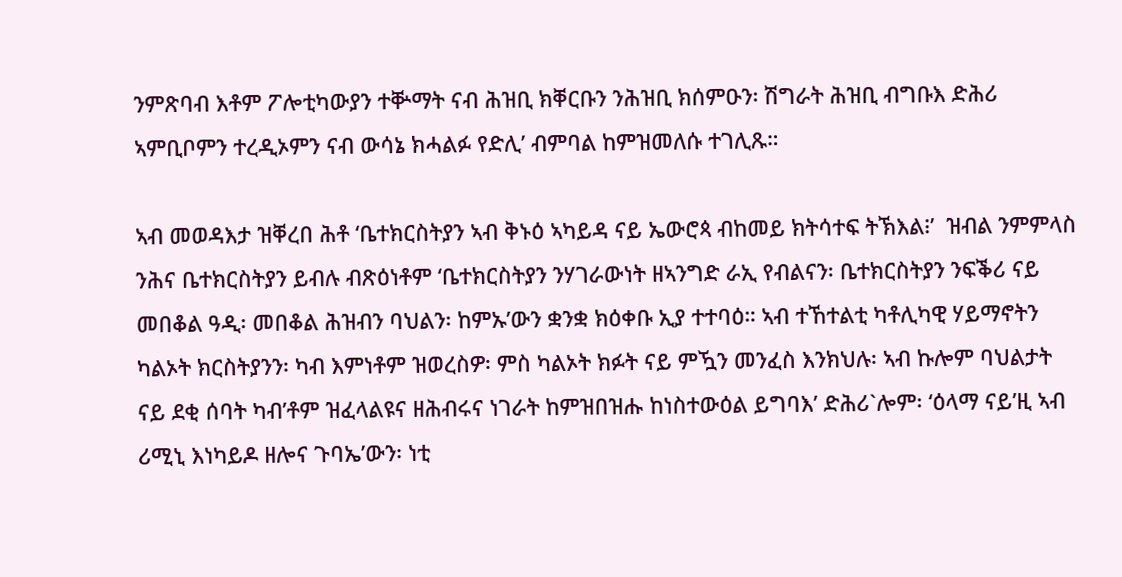ንምጽባብ እቶም ፖሎቲካውያን ተቝማት ናብ ሕዝቢ ክቐርቡን ንሕዝቢ ክሰምዑን፡ ሽግራት ሕዝቢ ብግቡእ ድሕሪ ኣምቢቦምን ተረዲኦምን ናብ ውሳኔ ክሓልፉ የድሊ’ ብምባል ከምዝመለሱ ተገሊጹ።

ኣብ መወዳእታ ዝቐረበ ሕቶ ‘ቤተክርስትያን ኣብ ቅኑዕ ኣካይዳ ናይ ኤውሮጳ ብከመይ ክትሳተፍ ትኽእል፧’  ዝብል ንምምላስ ንሕና ቤተክርስትያን ይብሉ ብጽዕነቶም ‘ቤተክርስትያን ንሃገራውነት ዘኣንግድ ራኢ የብልናን፡ ቤተክርስትያን ንፍቕሪ ናይ መበቆል ዓዲ፡ መበቆል ሕዝብን ባህልን፡ ከምኡ’ውን ቋንቋ ክዕቀቡ ኢያ ተተባዕ። ኣብ ተኸተልቲ ካቶሊካዊ ሃይማኖትን ካልኦት ክርስትያንን፡ ካብ እምነቶም ዝወረስዎ፡ ምስ ካልኦት ክፉት ናይ ምዃን መንፈስ እንክህሉ፡ ኣብ ኩሎም ባህልታት ናይ ደቂ ሰባት ካብ’ቶም ዝፈላልዩና ዘሕብሩና ነገራት ከምዝበዝሑ ከነስተውዕል ይግባእ’ ድሕሪ`ሎም፡ ‘ዕላማ ናይ’ዚ ኣብ ሪሚኒ እነካይዶ ዘሎና ጉባኤ’ውን፡ ነቲ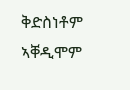ቅድስነቶም ኣቐዲሞም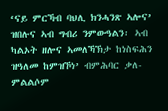‘ናይ ምርኻብ ባህሊ ክንሓንጽ ኣሎና’ ዝበሉና ኣብ ግብሪ ንምውዓልን፡ ኣብ ካልኦት ዘሎና ኣመለኻኽታ ከነስፍሕን ዝዓለመ ከምዝኾነ’ ብምሕባር ቃለ-ምልልሶም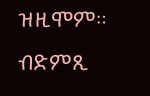ዝዚሞም።

ብድምጺ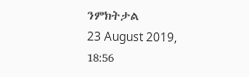ንምክትታል
23 August 2019, 18:56